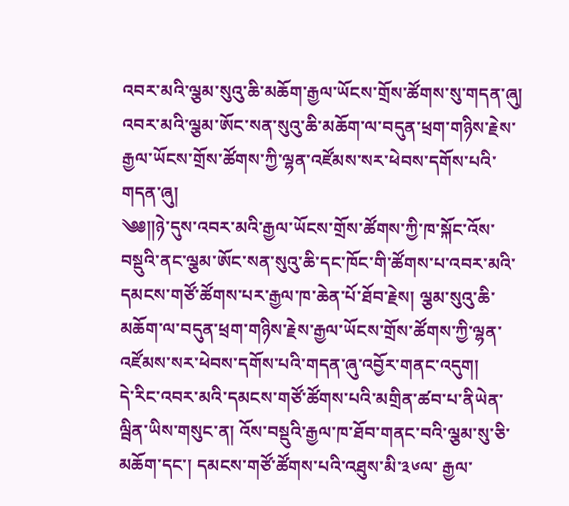འབར་མའི་ལྕམ་སུའུ་ཆི་མཆོག་རྒྱལ་ཡོངས་གྲོས་ཚོགས་སུ་གདན་ཞུ།
འབར་མའི་ལྕམ་ཨོང་སན་སུའུ་ཆི་མཆོག་ལ་བདུན་ཕྲག་གཉིས་རྗེས་རྒྱལ་ཡོངས་གྲོས་ཚོགས་ཀྱི་ལྷན་འཛོམས་སར་ཕེབས་དགོས་པའི་གདན་ཞུ།
༄༅༎ཉེ་དུས་འབར་མའི་རྒྱལ་ཡོངས་གྲོས་ཚོགས་ཀྱི་ཁ་སྐོང་འོས་བསྡུའི་ནང་ལྕམ་ཨོང་སན་སུའུ་ཆི་དང་ཁོང་གི་ཚོགས་པ་འབར་མའི་དམངས་གཙོ་ཚོགས་པར་རྒྱལ་ཁ་ཆེན་པོ་ཐོབ་རྗེས། ལྕམ་སུའུ་ཆི་མཆོག་ལ་བདུན་ཕྲག་གཉིས་རྗེས་རྒྱལ་ཡོངས་གྲོས་ཚོགས་ཀྱི་ལྷན་འཛོམས་སར་ཕེབས་དགོས་པའི་གདན་ཞུ་འབྱོར་གནང་འདུག།
དེ་རིང་འབར་མའི་དམངས་གཙོ་ཚོགས་པའི་མགྲིན་ཚབ་པ་ནིཡེན་ལྦིན་ཡིས་གསུང་ན། འོས་བསྡུའི་རྒྱལ་ཁ་ཐོབ་གནང་བའི་ལྕམ་སུ་ཅི་མཆོག་དང་། དམངས་གཙོ་ཚོགས་པའི་འཐུས་མི་༣༦ལ་ རྒྱལ་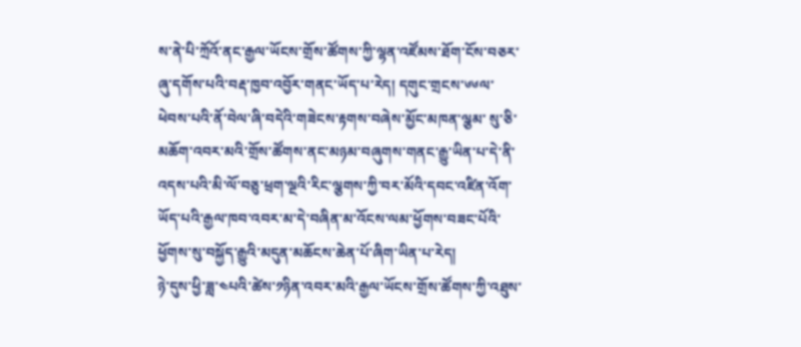ས་ནེ་པི་ཀྲོའོ་ནང་རྒྱལ་ཡོངས་གྲོས་ཚོགས་ཀྱི་ལྷན་འཛོམས་ཐོག་ངོས་བཅར་ཞུ་དགོས་པའི་བརྡ་ཁྱབ་འབྱོར་གནང་ཡོད་པ་རེད། དགུང་གྲངས་༦༦ལ་ཕེབས་པའི་ནོ་བེལ་ཞི་བདེའི་གཟེངས་རྟགས་བཞེས་མྱོང་མཁན་ལྕམ་ སུ་ཅི་མཆོག་འབར་མའི་གྲོས་ཚོགས་ནང་མཉམ་བཞུགས་གནང་རྒྱུ་ཡིན་པ་དེ་ནི་འདས་པའི་མི་ལོ་བཅུ་ཕྲག་ལྔའི་རིང་ལྕགས་ཀྱི་བར་མོའི་དབང་འཛིན་འོག་ཡོད་པའི་རྒྱལ་ཁབ་འབར་མ་དེ་བཞིན་མ་འོངས་ལམ་ཕྱོགས་བཟང་པོའི་ཕྱོགས་སུ་བསྐྱོད་རྒྱུའི་མདུན་མཆོངས་ཆེན་པོ་ཞིག་ཡིན་པ་རེད།
ཉེ་དུས་ཕྱི་ཟླ་༤པའི་ཚེས་༡ཉིན་འབར་མའི་རྒྱལ་ཡོངས་གྲོས་ཚོགས་ཀྱི་འཐུས་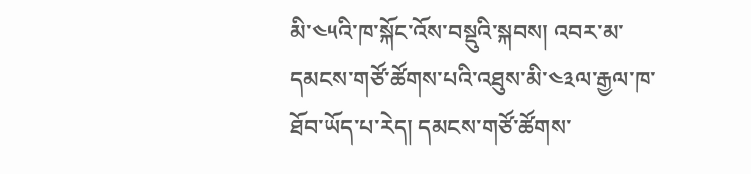མི་༤༥འི་ཁ་སྐོང་འོས་བསྡུའི་སྐབས། འབར་མ་དམངས་གཙོ་ཚོགས་པའི་འཐུས་མི་༤༣ལ་རྒྱལ་ཁ་ཐོབ་ཡོད་པ་རེད། དམངས་གཙོ་ཚོགས་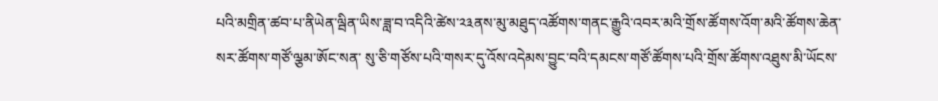པའི་མགྲིན་ཚབ་པ་ནིཡེན་ལྦིན་ཡིས་ཟླ་བ་འདིའི་ཚེས་༢༣ནས་མུ་མཐུད་འཚོགས་གནང་རྒྱུའི་འབར་མའི་གྲོས་ཚོགས་འོག་མའི་ཚོགས་ཆེན་སར་ཚོགས་གཙོ་ལྕམ་ཨོང་སན་ སུ་ཅི་གཙོས་པའི་གསར་དུ་འོས་འདེམས་བྱུང་བའི་དམངས་གཙོ་ཚོགས་པའི་གྲོས་ཚོགས་འཐུས་མི་ཡོངས་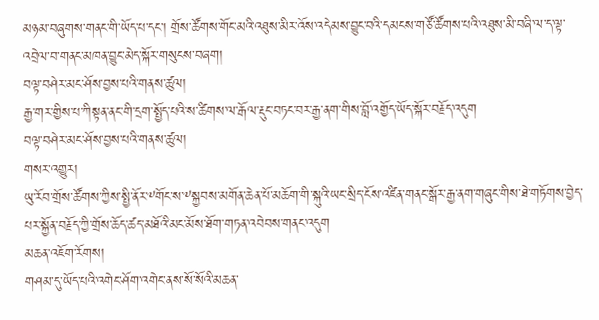མཉམ་བཞུགས་གནང་གི་ཡོད་པ་དང་། གྲོས་ཚོགས་གོང་མའི་འཐུས་མིར་འོས་འདེམས་བྱུང་བའི་དམངས་གཙོ་ཚོགས་པའི་འཐུས་མི་བཞི་ལ་ད་ལྟ་འབྲེལ་བ་གནང་མཁན་བྱུང་མེད་སྐོར་གསུངས་བཞག།
བལྟ་བཤེར་མང་ཤོས་བྱས་པའི་གནས་ཚུལ།
རྒྱ་གར་གྱིས་པ་ཀིསྟན་ནང་གི་དྲག་སྤྱོད་པའི་ས་ཚིགས་ལ་རྒོལ་རྡུང་བཏང་བར་རྒྱ་ནག་གིས་བློ་འགྱོད་ཡོད་སྐོར་བརྗོད་འདུག
བལྟ་བཤེར་མང་ཤོས་བྱས་པའི་གནས་ཚུལ།
གསར་འགྱུར།
ཡུ་རོབ་གྲོས་ཚོགས་ཀྱིས་སྤྱི་ནོར་༸གོང་ས་༸སྐྱབས་མགོན་ཆེན་པོ་མཆོག་གི་སྐུའི་ཡང་སྲིད་ངོས་འཛིན་གནང་སྒོར་རྒྱ་ནག་གཞུང་གིས་ཐེ་གཏོགས་བྱེད་པར་སྐྱོན་བརྗོད་ཀྱི་གྲོས་ཆོད་ཚད་མཐོའི་མང་མོས་ཐོག་གཏན་འབེབས་གནང་འདུག
མཆན་འཇོག་རོགས།
གཤམ་དུ་ཡོད་པའི་འགེང་ཤོག་འགེང་ནས་སོ་སོའི་མཆན་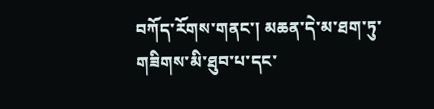བཀོད་རོགས་གནང་། མཆན་དེ་མ་ཐག་ཏུ་གཟིགས་མི་ཐུབ་པ་དང་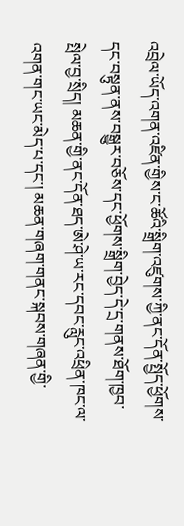འབྲེལ་ཡོད་འགན་འཛིན་གྱིས་ང་ཚོའི་སྒྲིག་འཛུགས་ཀྱི་ནང་དོན་སྤྱོད་ཕྱོགས་དང་བསྟུན་ནས་བསྒྱུར་བཅོས་དང་ཕྱོགས་སྒྲིག་བྱེད་དེ་དྲ་གནས་ཐོག་ཁྱབ་སྤེལ་བྱ་སྲིད། མཆན་གྱི་ནང་དོན་ཐད་ཨེ་ཤེ་ཡ་རང་དབང་རླུང་འཕྲིན་ཁང་ལ་འགན་གང་ཡང་མེད་པ་དང་། མཆན་གཞག་གནང་སྐབས་གཞན་གྱི་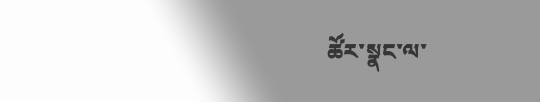ཚོར་སྣང་ལ་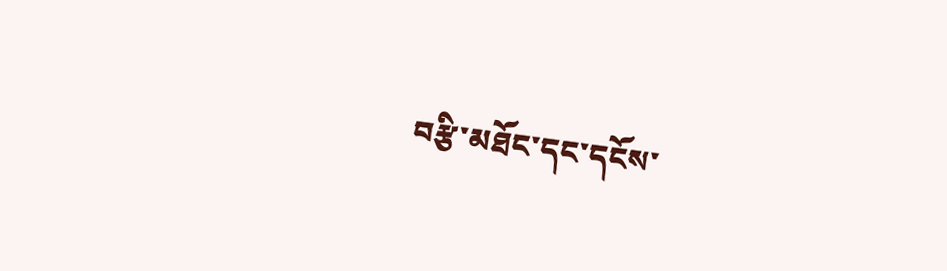བརྩི་མཐོང་དང་དངོས་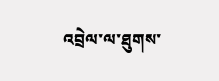འབྲེལ་ལ་ཐུགས་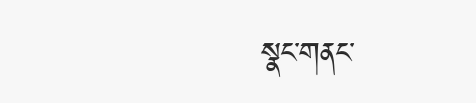སྣང་གནང་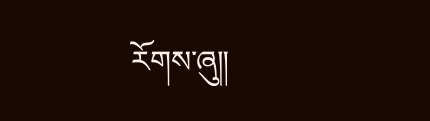རོགས་ཞུ༎